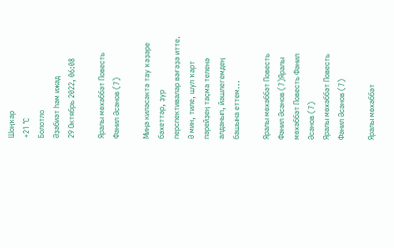Шоңҡар
+21 °С
Болотло
Әҙәбиәт һәм ижад
29 Октябрь 2022, 06:08

Яралы мөхәббәт Повесть Фәнил Әсәнов (7)

Миңә киләсәктә тау ҡәҙәре бәхеттәр, ҙур перспективалар вәғәҙә итте. Ә мин, тиле, шул ҡарт пәрейҙең таҫма теленә алданып, йәшлегемдең башына еттем...

Яралы мөхәббәт Повесть Фәнил Әсәнов (7)Яралы мөхәббәт Повесть Фәнил Әсәнов (7)
Яралы мөхәббәт Повесть Фәнил Әсәнов (7)

Яралы мөхәббәт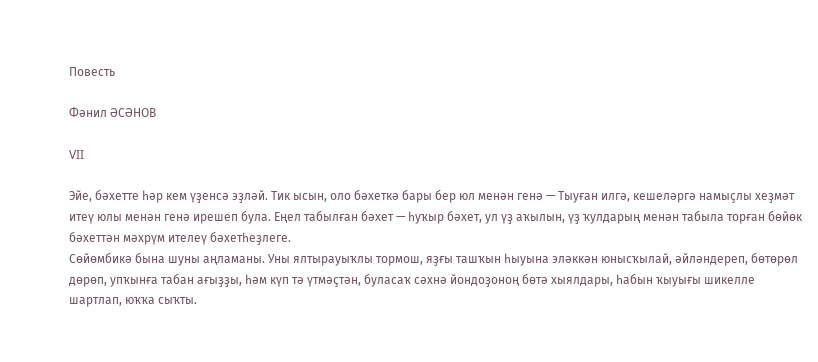Повесть

Фәнил ӘСӘНОВ

VII

Эйе, бәхетте һәр кем үҙенсә эҙләй. Тик ысын, оло бәхеткә бары бер юл менән генә — Тыуған илгә, кешеләргә намыҫлы хеҙмәт итеү юлы менән генә ирешеп була. Еңел табылған бәхет — һуҡыр бәхет, ул үҙ аҡылын, үҙ ҡулдарың менән табыла торған бөйөк бәхеттән мәхрүм ителеү бәхетһеҙлеге.
Сөйөмбикә бына шуны аңламаны. Уны ялтырауыҡлы тормош, яҙғы ташҡын һыуына эләккән юнысҡылай, әйләндереп, бөтөрөл дөрөп, упҡынға табан ағыҙҙы, һәм күп тә үтмәҫтән, буласаҡ сәхнә йондоҙоноң бөтә хыялдары, һабын ҡыуығы шикелле шартлап, юҡҡа сыҡты.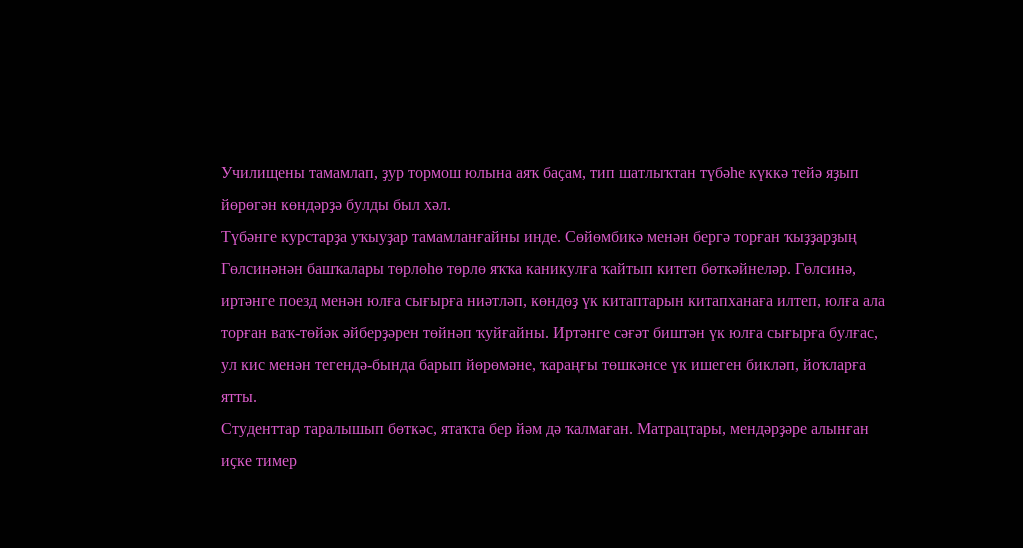Училищены тамамлап, ҙур тормош юлына аяҡ баҫам, тип шатлыҡтан түбәһе күккә тейә яҙып йөрөгән көндәрҙә булды был хәл.
Түбәнге курстарҙа уҡыуҙар тамамланғайны инде. Сөйөмбикә менән бергә торған ҡыҙҙарҙың Гөлсинәнән башҡалары төрлөһө төрлө яҡҡа каникулға ҡайтып китеп бөткәйнеләр. Гөлсинә, иртәнге поезд менән юлға сығырға ниәтләп, көндөҙ үк китаптарын китапханаға илтеп, юлға ала торған ваҡ-төйәк әйберҙәрен төйнәп ҡуйғайны. Иртәнге сәғәт биштән үк юлға сығырға булғас, ул кис менән тегендә-бында барып йөрөмәне, ҡараңғы төшкәнсе үк ишеген бикләп, йоҡларға ятты.
Студенттар таралышып бөткәс, ятаҡта бер йәм дә ҡалмаған. Матрацтары, мендәрҙәре алынған иҫке тимер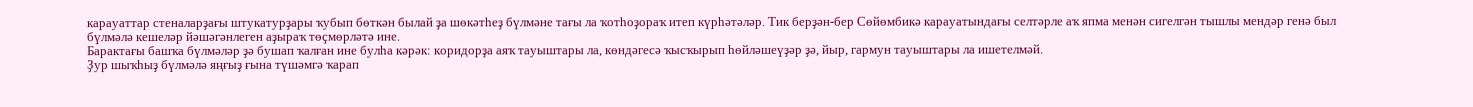карауаттар стеналарҙағы штукатурҙары ҡубып бөткән былай ҙа шөкәтһеҙ бүлмәне тағы ла ҡотһоҙораҡ итеп күрһәтәләр. Тик берҙән-бер Сөйөмбикә карауатындағы селтәрле аҡ япма менән сигелгән тышлы мендәр генә был бүлмәлә кешеләр йәшәгәнлеген аҙыраҡ төҫмөрләтә ине.
Барактағы башҡа бүлмәләр ҙә бушап ҡалған ине булһа кәрәк: коридорҙа аяҡ тауыштары ла, көндәгесә ҡысҡырып һөйләшеүҙәр ҙә, йыр, гармун тауыштары ла ишетелмәй.
Ҙур шыҡһыҙ бүлмәлә яңғыҙ ғына түшәмгә ҡарап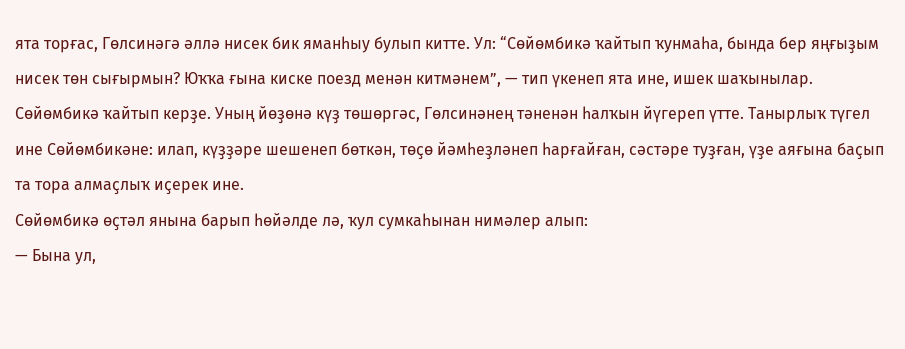ята торғас, Гөлсинәгә әллә нисек бик яманһыу булып китте. Ул: “Сөйөмбикә ҡайтып ҡунмаһа, бында бер яңғыҙым нисек төн сығырмын? Юҡҡа ғына киске поезд менән китмәнем”, — тип үкенеп ята ине, ишек шаҡынылар. Сөйөмбикә ҡайтып керҙе. Уның йөҙөнә күҙ төшөргәс, Гөлсинәнең тәненән һалҡын йүгереп үтте. Танырлыҡ түгел ине Сөйөмбикәне: илап, күҙҙәре шешенеп бөткән, төҫө йәмһеҙләнеп һарғайған, сәстәре туҙған, үҙе аяғына баҫып та тора алмаҫлыҡ иҫерек ине.
Сөйөмбикә өҫтәл янына барып һөйәлде лә, ҡул сумкаһынан нимәлер алып:
— Бына ул,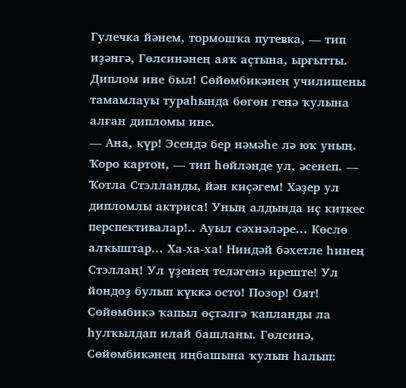Гулечка йәнем, тормошҡа путевка, — тип иҙәнгә, Гөлсинәнең аяҡ аҫтына, ырғытты. Диплом ине был! Сөйөмбикәнең училищены тамамлауы тураһында бөгөн генә ҡулына алған дипломы ине.
— Ана, күр! Эсендә бер нәмәһе лә юҡ уның. Ҡоро картон, — тип һөйләнде ул, әсенеп. — Ҡотла Стэлланды, йән киҫәгем! Хәҙер ул дипломлы актриса! Уның алдында иҫ киткес перспективалар!.. Ауыл сәхнәләре... Көслө алҡыштар... Ха-ха-ха! Ниндәй бәхетле һинең Стэллаң! Ул үҙенең теләгенә иреште! Ул йондоҙ булып күккә осто! Позор! Оят!
Сөйөмбикә ҡапыл өҫтәлгә ҡапланды ла һулҡылдап илай башланы. Гөлсинә, Сөйөмбикәнең иңбашына ҡулын һалып: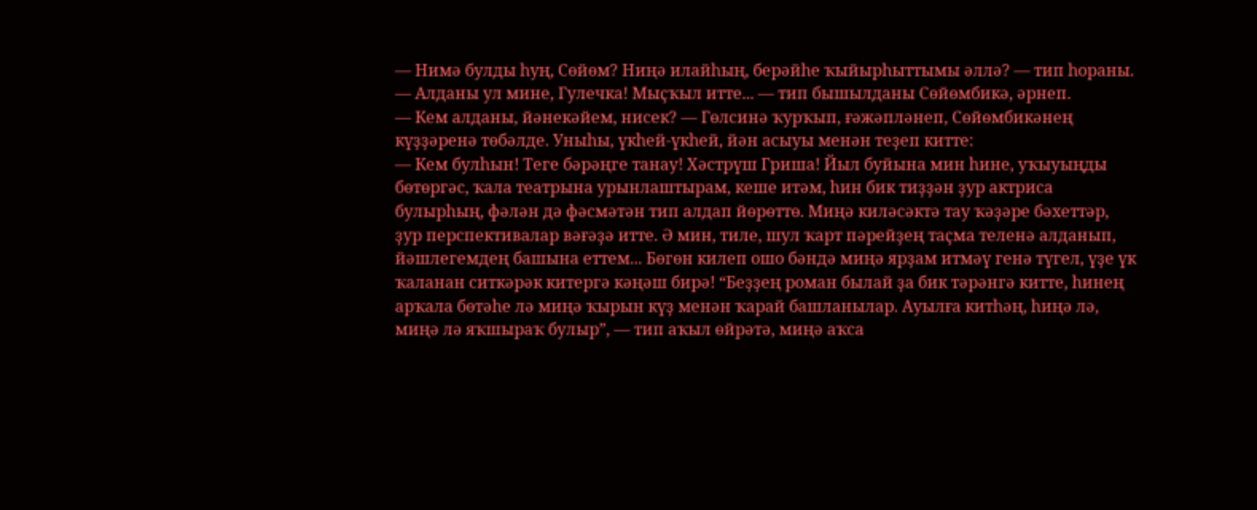— Нимә булды һуң, Сөйөм? Ниңә илайһың, берәйһе ҡыйырһыттымы әллә? — тип һораны.
— Алданы ул мине, Гулечка! Мыҫҡыл итте... — тип бышылданы Сөйөмбикә, әрнеп.
— Кем алданы, йәнекәйем, нисек? — Гөлсинә ҡурҡып, ғәжәпләнеп, Сөйөмбикәнең күҙҙәренә төбәлде. Уныһы, үкһей-үкһей, йән асыуы менән теҙеп китте:
— Кем булһын! Теге бәрәңге танау! Хәстрүш Гриша! Йыл буйына мин һине, уҡыуыңды бөтөргәс, ҡала театрына урынлаштырам, кеше итәм, һин бик тиҙҙән ҙур актриса булырһың, фәлән дә фәсмәтән тип алдап йөрөттө. Миңә киләсәктә тау ҡәҙәре бәхеттәр, ҙур перспективалар вәғәҙә итте. Ә мин, тиле, шул ҡарт пәрейҙең таҫма теленә алданып, йәшлегемдең башына еттем... Бөгөн килеп ошо бәндә миңә ярҙам итмәү генә түгел, үҙе үк ҡаланан ситкәрәк китергә кәңәш бирә! “Беҙҙең роман былай ҙа бик тәрәнгә китте, һинең арҡала бөтәһе лә миңә ҡырын күҙ менән ҡарай башланылар. Ауылға китһәң, һиңә лә, миңә лә яҡшыраҡ булыр”, — тип аҡыл өйрәтә, миңә аҡса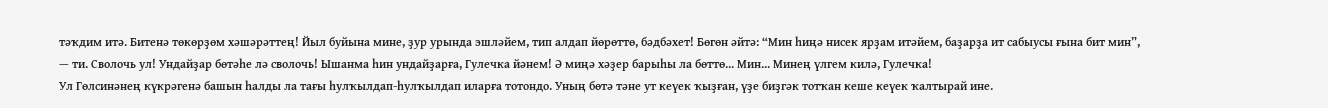тәҡдим итә. Битенә төкөрҙөм хәшәрәттең! Йыл буйына мине, ҙур урында эшләйем, тип алдап йөрөттө, бәдбәхет! Бөгөн әйтә: “Мин һиңә нисек ярҙам итәйем, баҙарҙа ит сабыусы ғына бит мин”, — ти. Сволочь ул! Ундайҙар бөтәһе лә сволочь! Ышанма һин ундайҙарға, Гулечка йәнем! Ә миңә хәҙер барыһы ла бөттө... Мин... Минең үлгем килә, Гулечка!
Ул Гөлсинәнең күкрәгенә башын һалды ла тағы һулҡылдап-һулҡылдап иларға тотондо. Уның бөтә тәне ут кеүек ҡыҙған, үҙе биҙгәк тотҡан кеше кеүек ҡалтырай ине.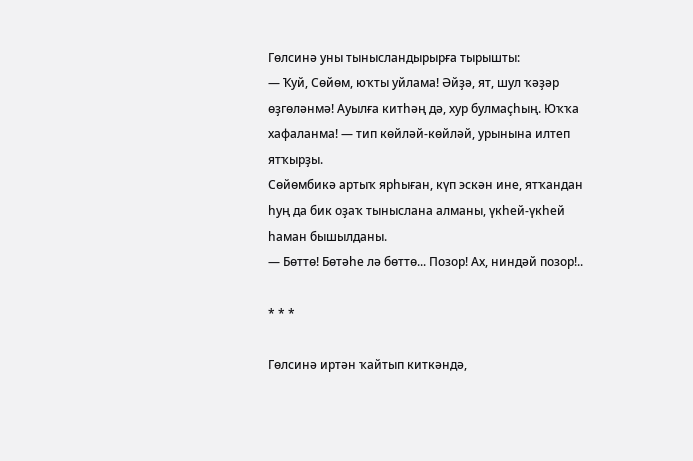Гөлсинә уны тынысландырырға тырышты:
— Ҡуй, Сөйөм, юҡты уйлама! Әйҙә, ят, шул ҡәҙәр өҙгөләнмә! Ауылға китһәң дә, хур булмаҫһың. Юҡҡа хафаланма! — тип көйләй-көйләй, урынына илтеп ятҡырҙы.
Сөйөмбикә артыҡ ярһыған, күп эскән ине, ятҡандан һуң да бик оҙаҡ тыныслана алманы, үкһей-үкһей һаман бышылданы.
— Бөттө! Бөтәһе лә бөттө... Позор! Ах, ниндәй позор!..

* * *

Гөлсинә иртән ҡайтып киткәндә,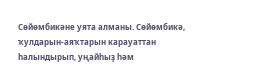Сөйөмбикәне уята алманы. Сөйөмбикә, ҡулдарын-аяҡтарын карауаттан һалындырып, уңайһыҙ һәм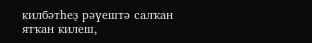килбәтһеҙ рәүештә салҡан ятҡан килеш,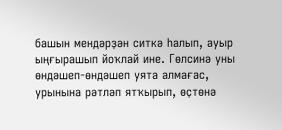башын мендәрҙән ситкә һалып, ауыр ыңғырашып йоҡлай ине. Гөлсинә уны өндәшеп-өндәшеп уята алмағас, урынына рәтләп ятҡырып, өҫтөнә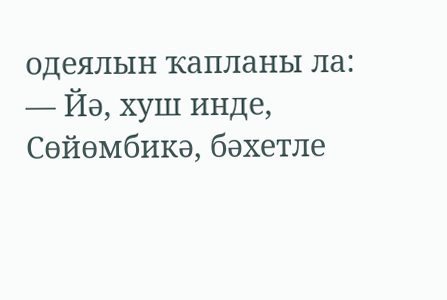одеялын ҡапланы ла:
— Йә, хуш инде, Сөйөмбикә, бәхетле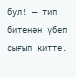бул! — тип битенән үбеп сығып китте.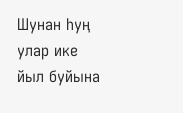Шунан һуң улар ике йыл буйына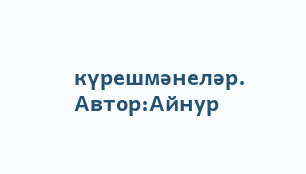күрешмәнеләр.
Автор:Айнур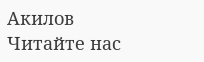Акилов
Читайте нас